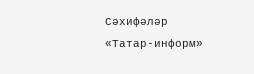Сәхифәләр
«Татар-информ»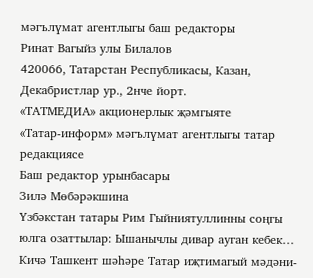мәгълүмат агентлыгы баш редакторы
Ринат Вагыйз улы Билалов
420066, Татарстан Республикасы, Казан, Декабристлар ур., 2нче йорт.
«ТАТМЕДИА» акционерлык җәмгыяте
«Татар-информ» мәгълүмат агентлыгы татар редакциясе
Баш редактор урынбасары
Зилә Мөбәрәкшина
Үзбәкстан татары Рим Гыйниятуллинны соңгы юлга озаттылар: Ышанычлы дивар ауган кебек…
Кичә Ташкент шәһәре Татар иҗтимагый мәдәни-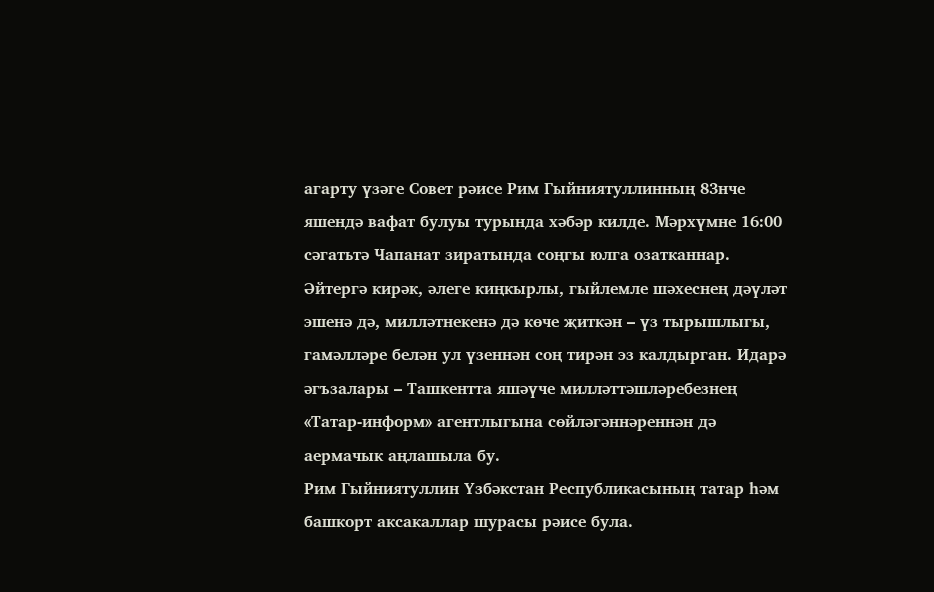агарту үзәге Совет рәисе Рим Гыйниятуллинның 83нче яшендә вафат булуы турында хәбәр килде. Мәрхүмне 16:00 сәгатьтә Чапанат зиратында соңгы юлга озатканнар.
Әйтергә кирәк, әлеге киңкырлы, гыйлемле шәхеснең дәүләт эшенә дә, милләтнекенә дә көче җиткән – үз тырышлыгы, гамәлләре белән ул үзеннән соң тирән эз калдырган. Идарә әгъзалары – Ташкентта яшәүче милләттәшләребезнең «Татар-информ» агентлыгына сөйләгәннәреннән дә аермачык аңлашыла бу.
Рим Гыйниятуллин Үзбәкстан Республикасының татар һәм башкорт аксакаллар шурасы рәисе була.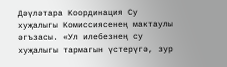Дәүләтара Координация Су хуҗалыгы Комиссиясенең мактаулы әгъзасы. «Ул илебезнең су хуҗалыгы тармагын үстерүгә, зур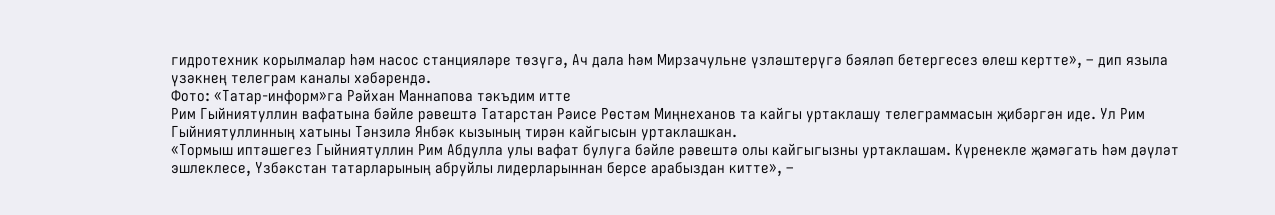гидротехник корылмалар һәм насос станцияләре төзүгә, Ач дала һәм Мирзачульне үзләштерүгә бәяләп бетергесез өлеш кертте», – дип языла үзәкнең телеграм каналы хәбәрендә.
Фото: «Татар-информ»га Рәйхан Маннапова тәкъдим итте
Рим Гыйниятуллин вафатына бәйле рәвештә Татарстан Рәисе Рөстәм Миңнеханов та кайгы уртаклашу телеграммасын җибәргән иде. Ул Рим Гыйниятуллинның хатыны Тәнзилә Янбәк кызының тирән кайгысын уртаклашкан.
«Тормыш иптәшегез Гыйниятуллин Рим Абдулла улы вафат булуга бәйле рәвештә олы кайгыгызны уртаклашам. Күренекле җәмәгать һәм дәүләт эшлеклесе, Үзбәкстан татарларының абруйлы лидерларыннан берсе арабыздан китте», –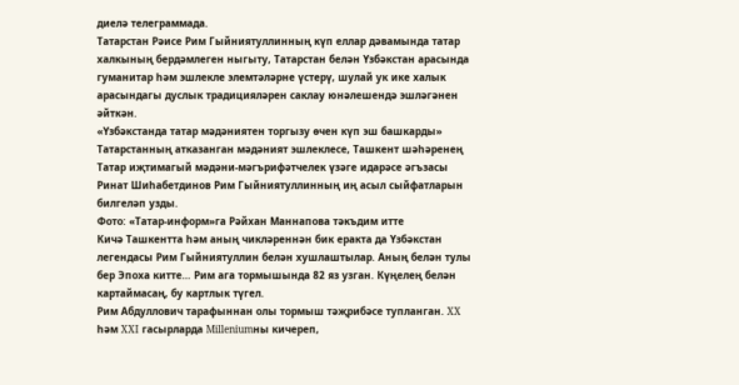диелә телеграммада.
Татарстан Рәисе Рим Гыйниятуллинның күп еллар дәвамында татар халкының бердәмлеген ныгыту, Татарстан белән Үзбәкстан арасында гуманитар һәм эшлекле элемтәләрне үстерү, шулай ук ике халык арасындагы дуслык традицияләрен саклау юнәлешендә эшләгәнен әйткән.
«Үзбәкстанда татар мәдәниятен торгызу өчен күп эш башкарды»
Татарстанның атказанган мәдәният эшлеклесе, Ташкент шәһәренең Татар иҗтимагый мәдәни-мәгърифәтчелек үзәге идарәсе әгъзасы Ринат Шиһабетдинов Рим Гыйниятуллинның иң асыл сыйфатларын билгеләп узды.
Фото: «Татар-информ»га Рәйхан Маннапова тәкъдим итте
Кичә Ташкентта һәм аның чикләреннән бик еракта да Үзбәкстан легендасы Рим Гыйниятуллин белән хушлаштылар. Аның белән тулы бер Эпоха китте… Рим ага тормышында 82 яз узган. Күңелең белән картаймасаң, бу картлык түгел.
Рим Абдуллович тарафыннан олы тормыш тәҗрибәсе тупланган. XX һәм XXI гасырларда Milleniumны кичереп,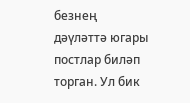безнең дәүләттә югары постлар биләп торган. Ул бик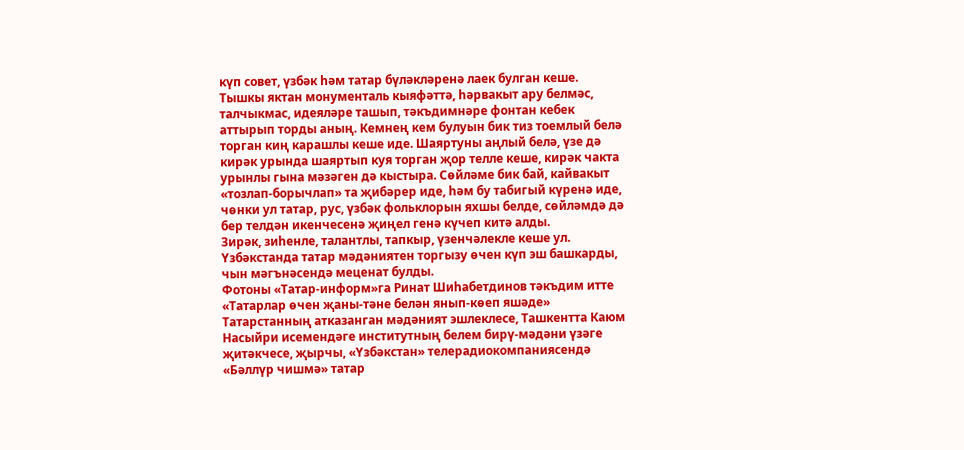күп совет, үзбәк һәм татар бүләкләренә лаек булган кеше.
Тышкы яктан монументаль кыяфәттә, һәрвакыт ару белмәс, талчыкмас, идеяләре ташып, тәкъдимнәре фонтан кебек аттырып торды аның. Кемнең кем булуын бик тиз тоемлый белә торган киң карашлы кеше иде. Шаяртуны аңлый белә, үзе дә кирәк урында шаяртып куя торган җор телле кеше, кирәк чакта урынлы гына мәзәген дә кыстыра. Сөйләме бик бай, кайвакыт «тозлап-борычлап» та җибәрер иде, һәм бу табигый күренә иде, чөнки ул татар, рус, үзбәк фольклорын яхшы белде, сөйләмдә дә бер телдән икенчесенә җиңел генә күчеп китә алды.
Зирәк, зиһенле, талантлы, тапкыр, үзенчәлекле кеше ул. Үзбәкстанда татар мәдәниятен торгызу өчен күп эш башкарды, чын мәгънәсендә меценат булды.
Фотоны «Татар-информ»га Ринат Шиһабетдинов тәкъдим итте
«Татарлар өчен җаны-тәне белән янып-көеп яшәде»
Татарстанның атказанган мәдәният эшлеклесе, Ташкентта Каюм Насыйри исемендәге институтның белем бирү-мәдәни үзәге җитәкчесе, җырчы, «Үзбәкстан» телерадиокомпаниясендә «Бәллүр чишмә» татар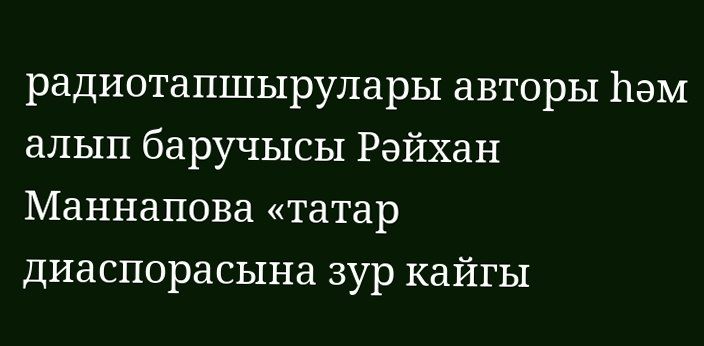радиотапшырулары авторы һәм алып баручысы Рәйхан Маннапова «татар диаспорасына зур кайгы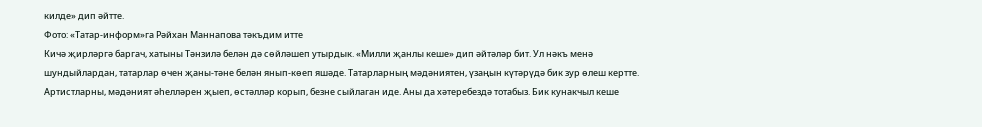килде» дип әйтте.
Фото: «Татар-информ»га Рәйхан Маннапова тәкъдим итте
Кичә җирләргә баргач, хатыны Тәнзилә белән дә сөйләшеп утырдык. «Милли җанлы кеше» дип әйтәләр бит. Ул нәкъ менә шундыйлардан, татарлар өчен җаны-тәне белән янып-көеп яшәде. Татарларның мәдәниятен, үзаңын күтәрүдә бик зур өлеш кертте. Артистларны, мәдәният әһелләрен җыеп, өстәлләр корып, безне сыйлаган иде. Аны да хәтеребездә тотабыз. Бик кунакчыл кеше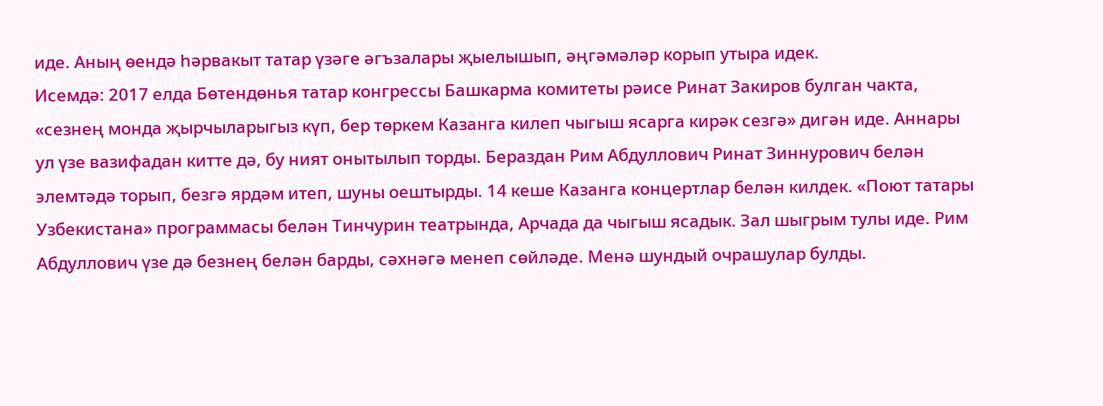иде. Аның өендә һәрвакыт татар үзәге әгъзалары җыелышып, әңгәмәләр корып утыра идек.
Исемдә: 2017 елда Бөтендөнья татар конгрессы Башкарма комитеты рәисе Ринат Закиров булган чакта, «сезнең монда җырчыларыгыз күп, бер төркем Казанга килеп чыгыш ясарга кирәк сезгә» дигән иде. Аннары ул үзе вазифадан китте дә, бу ният онытылып торды. Бераздан Рим Абдуллович Ринат Зиннурович белән элемтәдә торып, безгә ярдәм итеп, шуны оештырды. 14 кеше Казанга концертлар белән килдек. «Поют татары Узбекистана» программасы белән Тинчурин театрында, Арчада да чыгыш ясадык. Зал шыгрым тулы иде. Рим Абдуллович үзе дә безнең белән барды, сәхнәгә менеп сөйләде. Менә шундый очрашулар булды.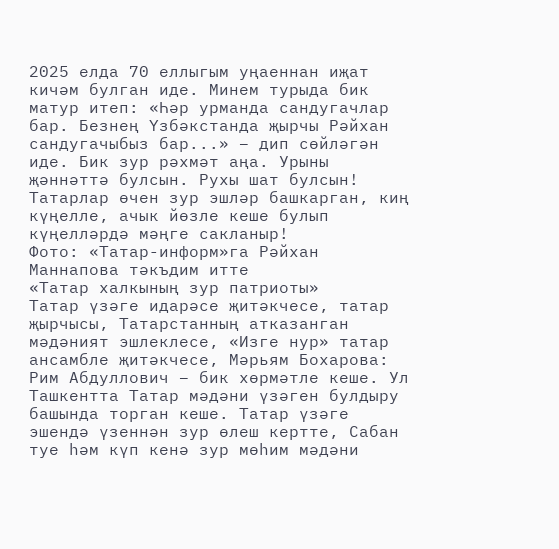2025 елда 70 еллыгым уңаеннан иҗат кичәм булган иде. Минем турыда бик матур итеп: «Һәр урманда сандугачлар бар. Безнең Үзбәкстанда җырчы Рәйхан сандугачыбыз бар...» – дип сөйләгән иде. Бик зур рәхмәт аңа. Урыны җәннәттә булсын. Рухы шат булсын! Татарлар өчен зур эшләр башкарган, киң күңелле, ачык йөзле кеше булып күңелләрдә мәңге сакланыр!
Фото: «Татар-информ»га Рәйхан Маннапова тәкъдим итте
«Татар халкының зур патриоты»
Татар үзәге идарәсе җитәкчесе, татар җырчысы, Татарстанның атказанган мәдәният эшлеклесе, «Изге нур» татар ансамбле җитәкчесе, Мәрьям Бохарова:
Рим Абдуллович – бик хөрмәтле кеше. Ул Ташкентта Татар мәдәни үзәген булдыру башында торган кеше. Татар үзәге эшендә үзеннән зур өлеш кертте, Сабан туе һәм күп кенә зур мөһим мәдәни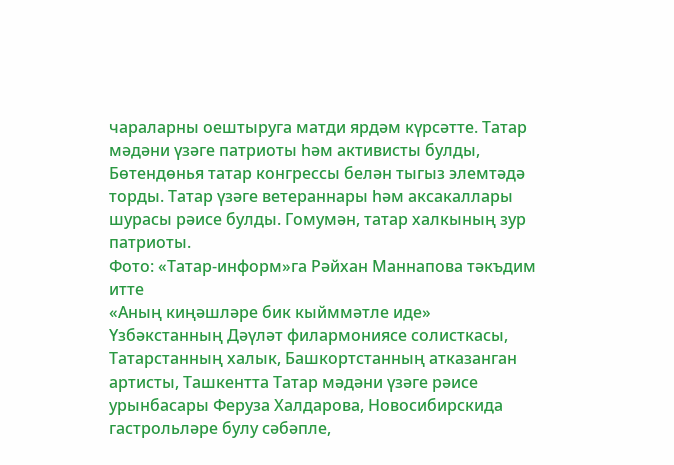чараларны оештыруга матди ярдәм күрсәтте. Татар мәдәни үзәге патриоты һәм активисты булды, Бөтендөнья татар конгрессы белән тыгыз элемтәдә торды. Татар үзәге ветераннары һәм аксакаллары шурасы рәисе булды. Гомумән, татар халкының зур патриоты.
Фото: «Татар-информ»га Рәйхан Маннапова тәкъдим итте
«Аның киңәшләре бик кыйммәтле иде»
Үзбәкстанның Дәүләт филармониясе солисткасы, Татарстанның халык, Башкортстанның атказанган артисты, Ташкентта Татар мәдәни үзәге рәисе урынбасары Феруза Халдарова, Новосибирскида гастрольләре булу сәбәпле,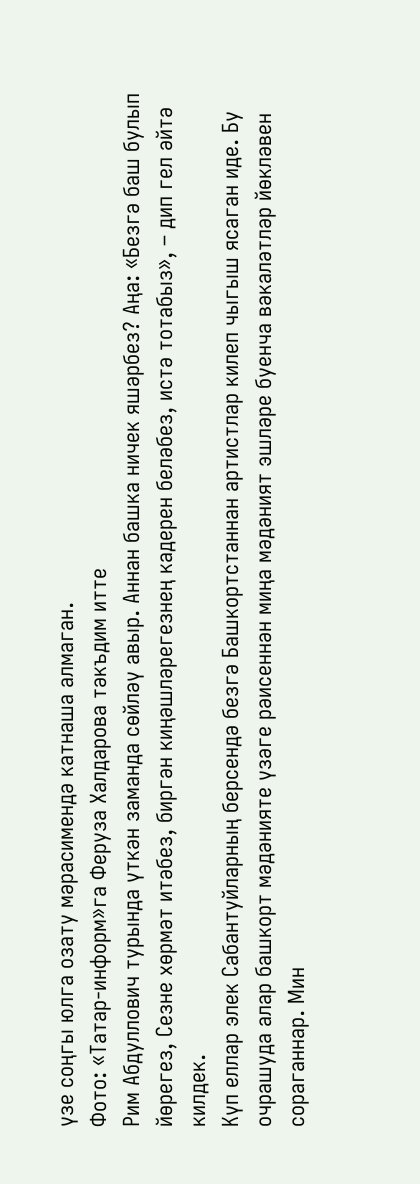үзе соңгы юлга озату мәрасимендә катнаша алмаган.
Фото: «Татар-информ»га Феруза Халдарова тәкъдим итте
Рим Абдуллович турында үткән заманда сөйләү авыр. Аннан башка ничек яшәрбез? Аңа: «Безгә баш булып йөрегез, Сезне хөрмәт итәбез, биргән киңәшләрегезнең кадерен беләбез, истә тотабыз», – дип гел әйтә килдек.
Күп еллар элек Сабантуйларның берсендә безгә Башкортстаннан артистлар килеп чыгыш ясаган иде. Бу очрашуда алар башкорт мәдәнияте үзәге рәисеннән миңа мәдәният эшләре буенча вәкаләтләр йөкләвен сораганнар. Мин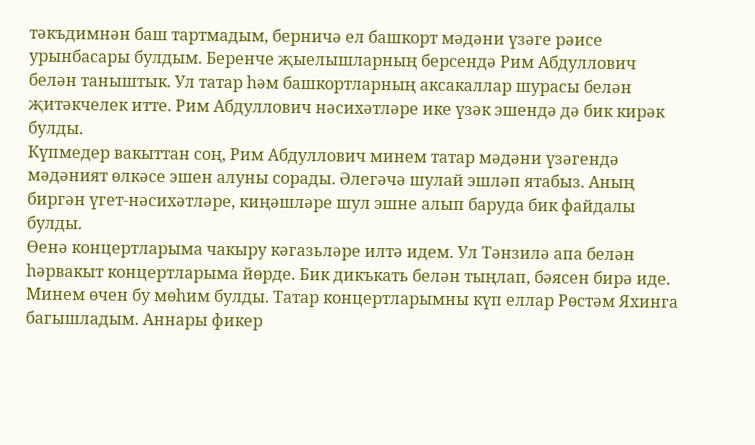тәкъдимнән баш тартмадым, берничә ел башкорт мәдәни үзәге рәисе урынбасары булдым. Беренче җыелышларның берсендә Рим Абдуллович белән таныштык. Ул татар һәм башкортларның аксакаллар шурасы белән җитәкчелек итте. Рим Абдуллович нәсихәтләре ике үзәк эшендә дә бик кирәк булды.
Күпмедер вакыттан соң, Рим Абдуллович минем татар мәдәни үзәгендә мәдәният өлкәсе эшен алуны сорады. Әлегәчә шулай эшләп ятабыз. Аның биргән үгет-нәсихәтләре, киңәшләре шул эшне алып баруда бик файдалы булды.
Өенә концертларыма чакыру кәгазьләре илтә идем. Ул Тәнзилә апа белән һәрвакыт концертларыма йөрде. Бик дикъкать белән тыңлап, бәясен бирә иде. Минем өчен бу мөһим булды. Татар концертларымны күп еллар Рөстәм Яхинга багышладым. Аннары фикер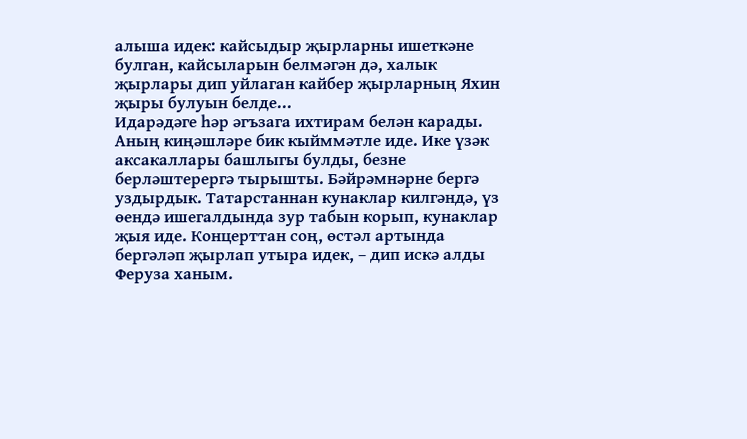алыша идек: кайсыдыр җырларны ишеткәне булган, кайсыларын белмәгән дә, халык җырлары дип уйлаган кайбер җырларның Яхин җыры булуын белде...
Идарәдәге һәр әгъзага ихтирам белән карады. Аның киңәшләре бик кыйммәтле иде. Ике үзәк аксакаллары башлыгы булды, безне берләштерергә тырышты. Бәйрәмнәрне бергә уздырдык. Татарстаннан кунаклар килгәндә, үз өендә ишегалдында зур табын корып, кунаклар җыя иде. Концерттан соң, өстәл артында бергәләп җырлап утыра идек, – дип искә алды Феруза ханым.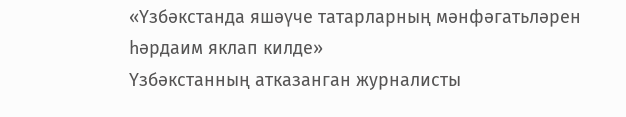«Үзбәкстанда яшәүче татарларның мәнфәгатьләрен һәрдаим яклап килде»
Үзбәкстанның атказанган журналисты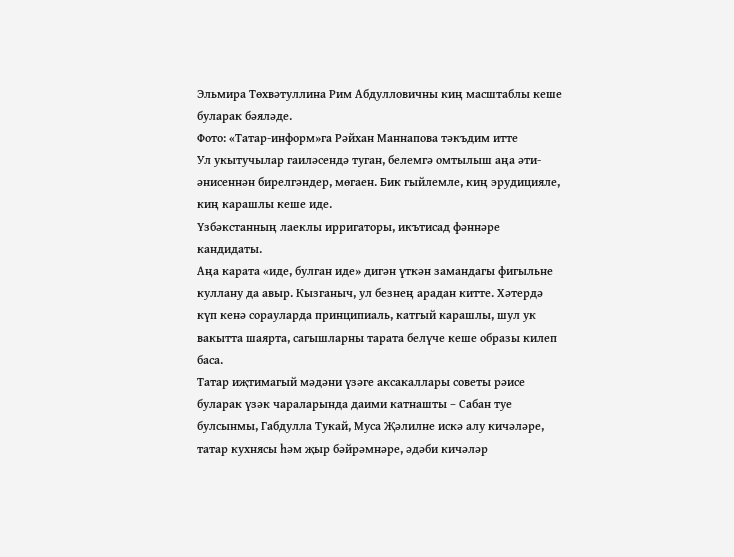Эльмира Төхвәтуллина Рим Абдулловичны киң масштаблы кеше буларак бәяләде.
Фото: «Татар-информ»га Рәйхан Маннапова тәкъдим итте
Ул укытучылар гаиләсендә туган, белемгә омтылыш аңа әти-әнисеннән бирелгәндер, мөгаен. Бик гыйлемле, киң эрудицияле, киң карашлы кеше иде.
Үзбәкстанның лаеклы ирригаторы, икътисад фәннәре кандидаты.
Аңа карата «иде, булган иде» дигән үткән замандагы фигыльне куллану да авыр. Кызганыч, ул безнең арадан китте. Хәтердә күп кенә сорауларда принципиаль, катгый карашлы, шул ук вакытта шаярта, сагышларны тарата белүче кеше образы килеп баса.
Татар иҗтимагый мәдәни үзәге аксакаллары советы рәисе буларак үзәк чараларында даими катнашты – Сабан туе булсынмы, Габдулла Тукай, Муса Җәлилне искә алу кичәләре, татар кухнясы һәм җыр бәйрәмнәре, әдәби кичәләр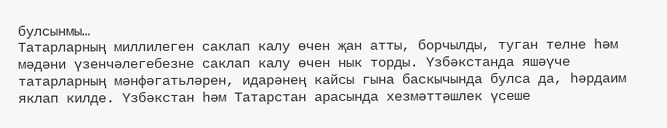булсынмы…
Татарларның миллилеген саклап калу өчен җан атты, борчылды, туган телне һәм мәдәни үзенчәлегебезне саклап калу өчен нык торды. Үзбәкстанда яшәүче татарларның мәнфәгатьләрен, идарәнең кайсы гына баскычында булса да, һәрдаим яклап килде. Үзбәкстан һәм Татарстан арасында хезмәттәшлек үсеше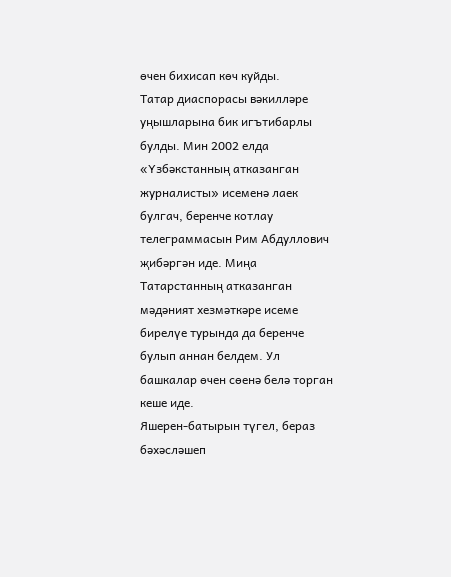өчен бихисап көч куйды.
Татар диаспорасы вәкилләре уңышларына бик игътибарлы булды. Мин 2002 елда «Үзбәкстанның атказанган журналисты» исеменә лаек булгач, беренче котлау телеграммасын Рим Абдуллович җибәргән иде. Миңа Татарстанның атказанган мәдәният хезмәткәре исеме бирелүе турында да беренче булып аннан белдем. Ул башкалар өчен сөенә белә торган кеше иде.
Яшерен-батырын түгел, бераз бәхәсләшеп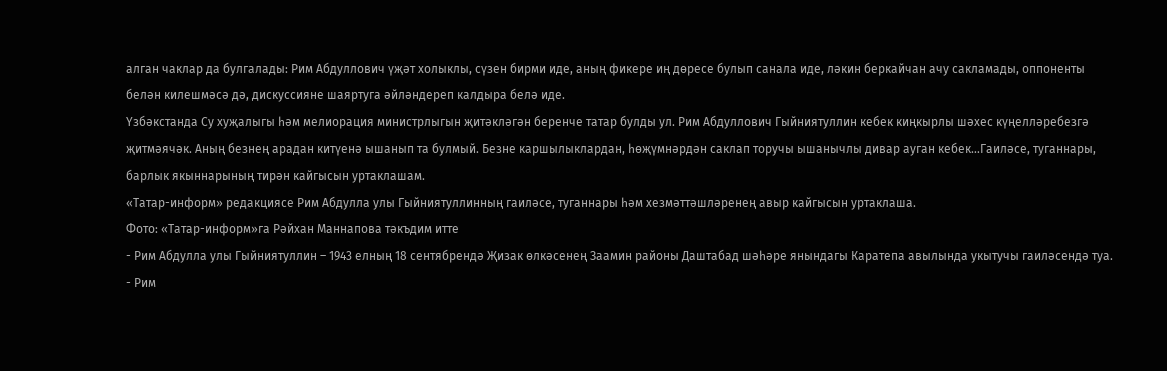алган чаклар да булгалады: Рим Абдуллович үҗәт холыклы, сүзен бирми иде, аның фикере иң дөресе булып санала иде, ләкин беркайчан ачу сакламады, оппоненты белән килешмәсә дә, дискуссияне шаяртуга әйләндереп калдыра белә иде.
Үзбәкстанда Су хуҗалыгы һәм мелиорация министрлыгын җитәкләгән беренче татар булды ул. Рим Абдуллович Гыйниятуллин кебек киңкырлы шәхес күңелләребезгә җитмәячәк. Аның безнең арадан китүенә ышанып та булмый. Безне каршылыклардан, һөҗүмнәрдән саклап торучы ышанычлы дивар ауган кебек…Гаиләсе, туганнары, барлык якыннарының тирән кайгысын уртаклашам.
«Татар-информ» редакциясе Рим Абдулла улы Гыйниятуллинның гаиләсе, туганнары һәм хезмәттәшләренең авыр кайгысын уртаклаша.
Фото: «Татар-информ»га Рәйхан Маннапова тәкъдим итте
- Рим Абдулла улы Гыйниятуллин – 1943 елның 18 сентябрендә Җизак өлкәсенең Заамин районы Даштабад шәһәре янындагы Каратепа авылында укытучы гаиләсендә туа.
- Рим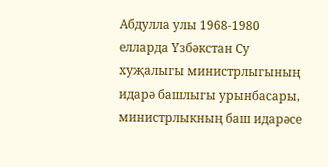Абдулла улы 1968-1980 елларда Үзбәкстан Су хуҗалыгы министрлыгының идарә башлыгы урынбасары, министрлыкның баш идарәсе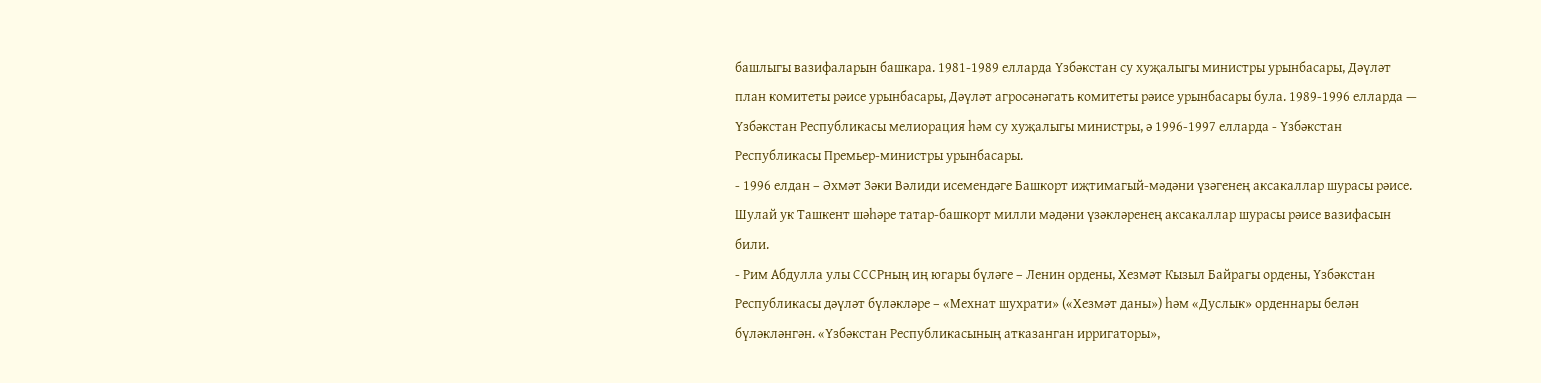башлыгы вазифаларын башкара. 1981-1989 елларда Үзбәкстан су хуҗалыгы министры урынбасары, Дәүләт план комитеты рәисе урынбасары, Дәүләт агросәнәгать комитеты рәисе урынбасары була. 1989-1996 елларда — Үзбәкстан Республикасы мелиорация һәм су хуҗалыгы министры, ә 1996-1997 елларда - Үзбәкстан Республикасы Премьер-министры урынбасары.
- 1996 елдан – Әхмәт Зәки Вәлиди исемендәге Башкорт иҗтимагый-мәдәни үзәгенең аксакаллар шурасы рәисе. Шулай ук Ташкент шәһәре татар-башкорт милли мәдәни үзәкләренең аксакаллар шурасы рәисе вазифасын били.
- Рим Абдулла улы СССРның иң югары бүләге – Ленин ордены, Хезмәт Кызыл Байрагы ордены, Үзбәкстан Республикасы дәүләт бүләкләре – «Мехнат шухрати» («Хезмәт даны») һәм «Дуслык» орденнары белән бүләкләнгән. «Үзбәкстан Республикасының атказанган ирригаторы»,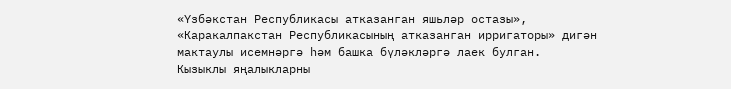«Үзбәкстан Республикасы атказанган яшьләр остазы», «Каракалпакстан Республикасының атказанган ирригаторы» дигән мактаулы исемнәргә һәм башка бүләкләргә лаек булган.
Кызыклы яңалыкларны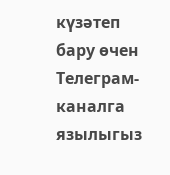күзәтеп бару өчен Телеграм-каналга язылыгыз